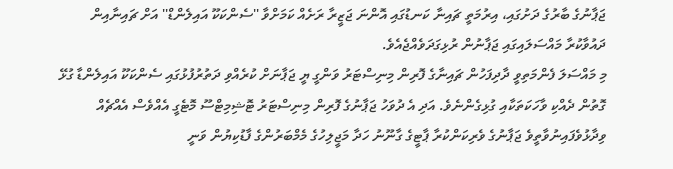ޖަޕާނުގެ ބާރުގެ ދަށުގައި، އިރުމަތީ ޗައިނާ ކަނޑުގައި އޮންނަ ޖަޒީރާ ރަށެއް ކަމަށްވާ ''ސެންކަކޫ އައިލެންޑް'' އަށް ޗައިނާއިން ދައުވާކުރާ މައްސަލައިގައި ޖަޕާނުން ރުޅިގަދަވެއްޖެއެވެ.
މި މައްސަލަ ފެންމަތިވީ ދާދިފަހުން ޗައިނާގެ ފޮރިން މިނިސްޓަރު ވަންގީ ޔީ ޖަޕާނަށް ކުރެއްވި ދަތުރުފުޅުގައި ސެންކަކޫ އައިލެންޑާ ގުޅޭ ގޮތުން ދެއްކި ވާހަކަތަކާއި ގުޅިގެންނެވެ. އަދި އެ ދުވަހު ޖަޕާނުގެ ފޮރިން މިނިސްޓަރު ޓޮޝިމިޓްސޫ މޮޓެގީ އެއްވެސް އެއްޗެއް ވިދާޅުވެފައިނުވާތީވެ ޖަޕާނުގެ ވެރިކަންކުރާ ޕާޓީގެ ގާނޫނު ހަދާ މަޖީލިހުގެ މެމްބަރުންގެ ފާޑުކިޔުން ވަނީ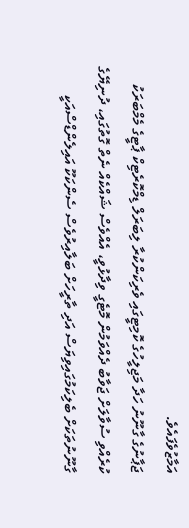އަމާޒުވެފައެވެ.
ޖަޕާނުގެ ގާނޫނު ހަދާ މަޖިލީހުގެ ކޮމިޓީގައި ވެރިކަންކުރާ ލިބަރަލް ޑިމްކޮރެޓިކް ޕާޓީގެ މެމްބަރަކު ކުރެއްވި ސުވާލަށް ޖަވާބު ދެއްވަމުން މޮޓެގީ ވިދާޅުވީ، އެއްވެސް ޝައްކެއް ނެތް ގޮތުގައި، ދުނިޔޭގެ ގާނޫނުތަކަށް ބެލިކަމުގައިވިޔަސް އަދި ތާރީހަށް ބަލާއިރުވެސް ސެންކަކޫ އައިލެންޑްސްއަކީ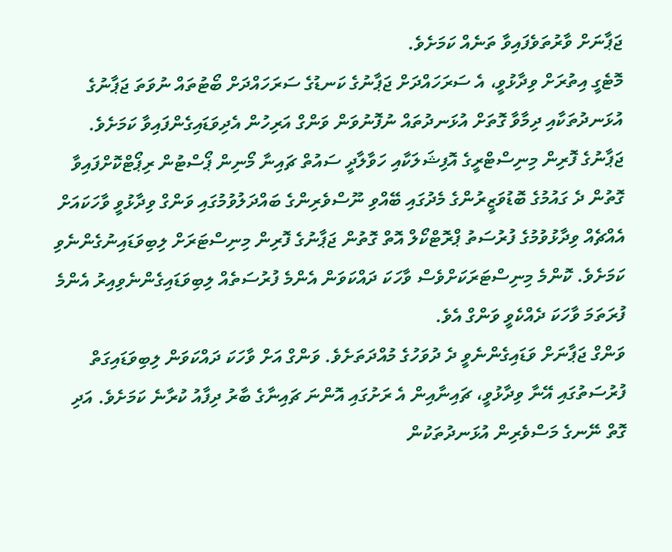ޖަޕާނަށް ވާރުތަވެފައިވާ ތަނެއް ކަމަށެވެ.
މޮޓެގީ އިތުރަށް ވިދާޅުވީ، އެ ސަރަހައްދަށް ޖަޕާނުގެ ކަނޑުގެ ސަރަހައްދަށް ބޯޓުތައް ނުވަތަ ޖަޕާނުގެ އުޅަނދުތަކާއި ދިމާވާ ގޮތަށް އުޅަނދުތައް ނުފޮނުވަން ވަންގް އަރިހުން އެދިވަޑައިގެންފައިވާ ކަމަށެވެ.
ޖަޕާނުގެ ފޮރިން މިނިސްޓްރީގެ އޮފިޝަލަކާއި ހަވާލާދީ ސައުތް ޗައިނާ މޯނިން ޕޯސްޓުން ރިޕޯޓްކޮށްފައިވާ ގޮތުން ދެ ގައުމުގެ ބޮޑުވަޒީރުންގެ މެދުގައި ބޭއްވި ނޫސްވެރިންގެ ބައްދަލުވުމުގައި ވަންގް ވިދާޅުވީ ވާހަކައަށް އެއްޗެއް ވިދާޅުވުމުގެ ފުރުސަތު ޕްރޮޓްކޯލް އޮތް ގޮތުން ޖަޕާނުގެ ފޮރިން މިނިސްޓަރަށް ލިބިވަޑައިނުގެންނެވި ކަމަށެވެ. ކޮންމެ މިނިސްޓަރަކަށްވެސް ވާހަކަ ދައްކަވަން އެންމެ ފުރުސަތެއް ލިބިވަޑައިގެންނެވިއިރު އެންމެ ފުރަތަމަ ވާހަކަ ދެއްކެވީ ވަންގް އެވެ.
ވަންގް ޖަޕާނަށް ވަޑައިގެންނެވީ ދެ ދުވަހުގެ މުއްދަތަށެވެ. ވަންގް އަށް ވާހަކަ ދައްކަވަން ލިބިވަޑައިގަތް ފުރުސަތުގައި އޭނާ ވިދާޅުވީ، ޗައިނާއިން އެ ރަށުގައި އޮންނަ ޗައިނާގެ ބާރު ދިފާއު ކުރާނެ ކަމަށެވެ. އަދި ގޮތް ނޭނގެ މަސްވެރިން އުޅަނދުތަކުން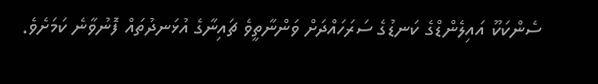ސެންކަކޫ އައިލެންޑްގެ ކަނޑުގެ ސަރަހައްދަށް ވަންނާތީވެ ޗައިނާގެ އުޅަނދުތައް ފޮނުވާނެ ކަމަށެވެ.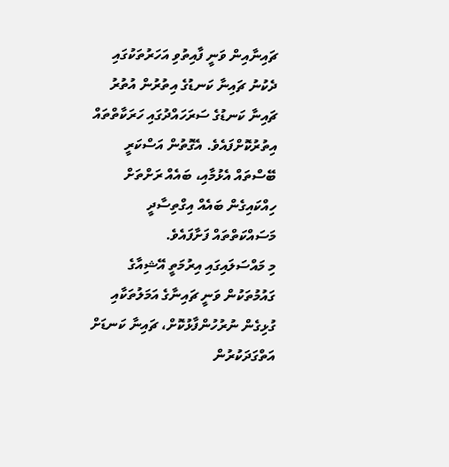ޗައިނާއިން ވަނީ ފާއިތުވި އަހަރުތަކުގައި ދެކުނު ޗައިނާ ކަނޑުގެ އިތުރުން އުތުރު ޗައިނާ ކަނޑުގެ ސަރަހައްދުގައި ހަރަކާތްތައް އިތުރުކޮށްފައެވެ. އެގޮތުން އަސްކަރީ ބޭސްތައް އެޅުމާއި، ބައެއް ރަށްތަށް ހިއްކައިގެން ބައެއް އިގްތިސާދީ މަސައްކަތްތައް ފަށާފައެވެ.
މި މައްސަލައިގައި އިރުމަތީ އޭޝިއާގެ ގައުމުތަކުން ވަނީ ޗައިނާގެ އަމަލުތަކާއި ގުޅިގެން ނުރުހުންފާޅުކޮށް، ޗައިނާ ކަނޑަށް އަތްގަދަކުރުން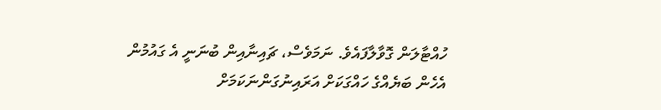ހުއްޓާލަން ގޮވާލާފައެވެ. ނަމަވެސް، ޗައިނާއިން ބުނަނީ އެ ގައުމުން އެހެން ބަޔެއްގެ ހައްގަކަށް އަރައިނުގަންނަކަމަށް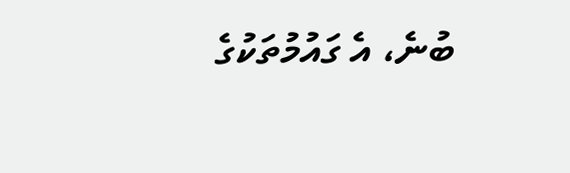ބުނެ، އެ ގައުމުތަކުގެ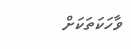ވާހަކަތަކަށް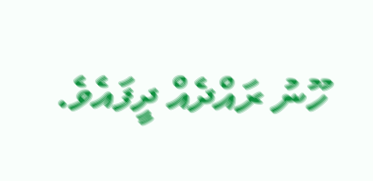ހޫނު ރައްދެއް ދީފައެވެ.